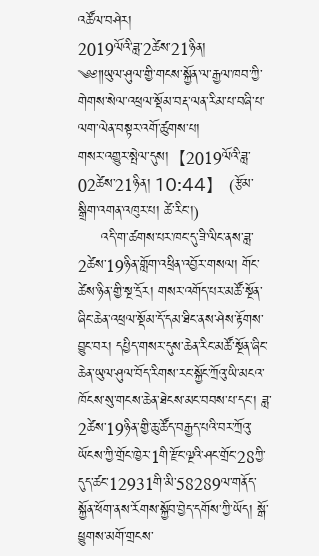འཚོལ་བཤེར།
2019ལོའི་ཟླ་2ཚེས་21ཉིན།
༄༅༎ཡུལ་ཤུལ་གྱི་གངས་སྐྱོན་ལ་རྒྱལ་ཁབ་ཀྱི་གེགས་སེལ་འཕྲལ་སྡོམ་བརྡ་ལན་རིམ་པ་བཞི་པ་ལག་ལེན་བསྟར་འགོ་ཚུགས་པ།
གསར་འགྱུར་སྤེལ་དུས།  【2019ལོའི་ཟླ་ 02ཚེས་21ཉིན། 10:44】   (རྩོམ་སྒྲིག་འགན་འཁུར་པ། ཚེ་རིང་།)
     འདི་ག་ཚགས་པར་ཁང་དུ་ཟི་ལིང་ནས་ཟླ་2ཚེས་19ཉིན་གློག་འཕྲིན་འབྱོར་གསལ། གོང་ཚེས་ཉིན་གྱི་སྔ་དྲོར། གསར་འགོད་པར་མཚོ་སྔོན་ཞིང་ཆེན་འཕྲལ་སྡོམ་དོ་དམ་ཐིང་ནས་ཤེས་རྟོགས་བྱུང་བར། དཔྱིད་གསར་དུས་ཆེན་རིང་མཚོ་སྔོན་ཞིང་ཆེན་ཡུལ་ཤུལ་བོད་རིགས་རང་སྐྱོང་ཀྲོའུ་ཡི་མངའ་ཁོངས་སུ་གངས་ཆེན་ཐེངས་མང་བབས་པ་དང་། ཟླ་2ཚེས་19ཉིན་གྱི་ཆུ་ཚོད་བརྒྱད་པའི་བར་ཀྲོའུ་ཡོངས་ཀྱི་གྲོང་ཁྱེར་1གི་རྫོང་ལྔའི་ཤང་གྲོང་28ཀྱི་དུད་ཚང་12931གི་མི་58289ལ་གནོད་སྐྱོན་ཕོག་ནས་རོགས་སྐྱོབ་བྱེད་དགོས་ཀྱི་ཡོད། སྒོ་ཕྱུགས་མགོ་གྲངས་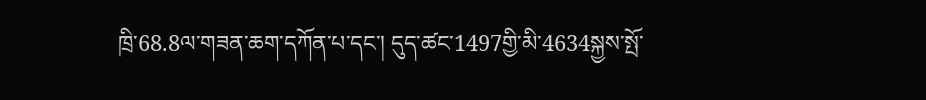ཁྲི་68.8ལ་གཟན་ཆག་དཀོན་པ་དང་། དུད་ཚང་1497གྱི་མི་4634སྐྱས་སྤོ་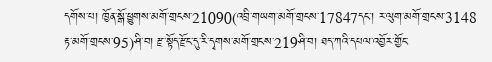དགོས་པ། ཁྱོན་སྒོ་ཕྱུགས་མགོ་གྲངས་21090(འབྲི་གཡག་མགོ་གྲངས་17847དང་། ར་ལུག་མགོ་གྲངས་3148 རྟ་མགོ་གྲངས་95)ཤི་བ། རྫ་སྟོད་རྫོང་དུ་རི་དྭགས་མགོ་གྲངས་219ཤི་བ། ཐད་ཀའི་དཔལ་འབྱོར་གྱོང་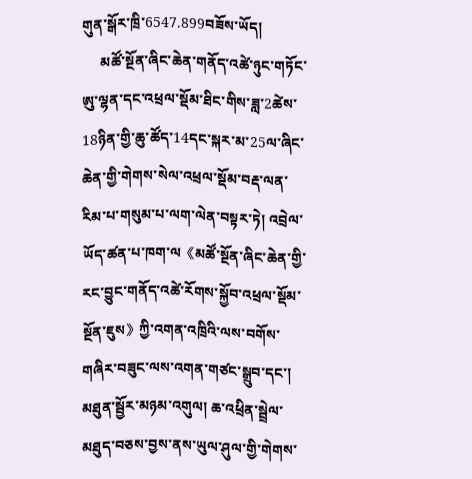གུན་སྒོར་ཁྲི་6547.899བཟོས་ཡོད།
     མཚོ་སྔོན་ཞིང་ཆེན་གནོད་འཚེ་ཉུང་གཏོང་ཨུ་ལྷན་དང་འཕྲལ་སྡོམ་ཐིང་གིས་ཟླ་2ཚེས་18ཉིན་གྱི་ཆུ་ཚོད་14དང་སྐར་མ་25ལ་ཞིང་ཆེན་གྱི་གེགས་སེལ་འཕྲལ་སྡོམ་བརྡ་ལན་རིམ་པ་གསུམ་པ་ལག་ལེན་བསྟར་ཏེ། འབྲེལ་ཡོད་ཚན་པ་ཁག་ལ《མཚོ་སྔོན་ཞིང་ཆེན་གྱི་རང་བྱུང་གནོད་འཚེ་རོགས་སྐྱོབ་འཕྲལ་སྡོམ་སྔོན་ཇུས》ཀྱི་འགན་འཁྲིའི་ལས་བགོས་གཞིར་བཟུང་ལས་འགན་གཙང་སྒྲུབ་དང་། མཐུན་སྦྱོར་མཉམ་འགུལ། ཆ་འཕྲིན་སྦྲེལ་མཐུད་བཅས་བྱས་ནས་ཡུལ་ཤུལ་གྱི་གེགས་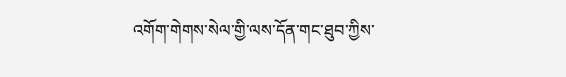འགོག་གེགས་སེལ་གྱི་ལས་དོན་གང་ཐུབ་ཀྱིས་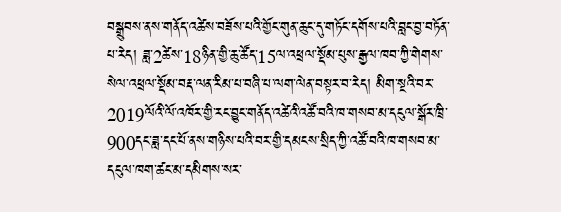བསྒྲུབས་ནས་གནོད་འཚེས་བཟོས་པའི་གྱོང་གུན་ཆུང་དུ་གཏོང་དགོས་པའི་བླང་བྱ་བཏོན་པ་རེད། ཟླ་2ཚེས་18ཉིན་གྱི་ཆུ་ཚོད་15ལ་འཕྲལ་སྡོམ་པུས་རྒྱལ་ཁབ་ཀྱི་གེགས་སེལ་འཕྲལ་སྡོམ་བརྡ་ལན་རིམ་པ་བཞི་པ་ལག་ལེན་བསྟར་བ་རེད། མིག་སྔའི་བར་2019ལོའི་ལོ་འཁོར་གྱི་རང་བྱུང་གནོད་འཚེའི་འཚོ་བའི་ཁ་གསབ་མ་དངུལ་སྒོར་ཁྲི་900དང་ཟླ་དང་པོ་ནས་གཉིས་པའི་བར་གྱི་དམངས་སྲིད་ཀྱི་འཚོ་བའི་ཁ་གསབ་མ་དངུལ་ཁག་ཚང་མ་དམིགས་སར་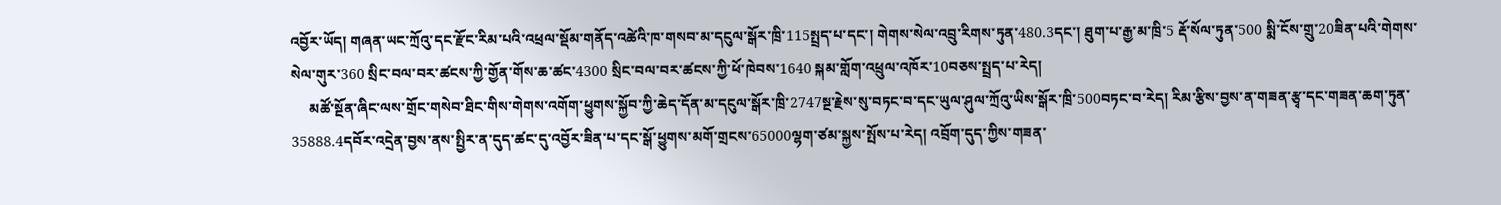འབྱོར་ཡོད། གཞན་ཡང་ཀྲོའུ་དང་རྫོང་རིམ་པའི་འཕྲལ་སྡོམ་གནོད་འཚེའི་ཁ་གསབ་མ་དངུལ་སྒོར་ཁྲི་115སྤྲད་པ་དང་། གེགས་སེལ་འབྲུ་རིགས་ཏུན་480.3དང་། ཐུག་པ་རྒྱ་མ་ཁྲི་5 རྡོ་སོལ་ཏུན་500 སྨི་ངོས་གྲུ་20ཟིན་པའི་གེགས་སེལ་གུར་360 སྲིང་བལ་བར་ཚངས་ཀྱི་གྱོན་གོས་ཆ་ཚང་4300 སྲིང་བལ་བར་ཚངས་ཀྱི་ཕོ་ཁེབས་1640 སྐམ་གློག་འཕྲུལ་འཁོར་10བཅས་སྤྲད་པ་རེད།
     མཚོ་སྔོན་ཞིང་ལས་གྲོང་གསེབ་ཐིང་གིས་གེགས་འགོག་ཕྱུགས་སྐྱོབ་ཀྱི་ཆེད་དོན་མ་དངུལ་སྒོར་ཁྲི་2747སྔ་རྗེས་སུ་བཏང་བ་དང་ཡུལ་ཤུལ་ཀྲོའུ་ཡིས་སྒོར་ཁྲི་500བཏང་བ་རེད། རིམ་རྩིས་བྱས་ན་གཟན་རྩྭ་དང་གཟན་ཆག་ཏུན་35888.4དབོར་འདྲེན་བྱས་ནས་སྤྱིར་ན་དུད་ཚང་དུ་འབྱོར་ཟིན་པ་དང་སྒོ་ཕྱུགས་མགོ་གྲངས་65000ལྷག་ཙམ་སྐྱས་སྤོས་པ་རེད། འབྲོག་དུད་ཀྱིས་གཟན་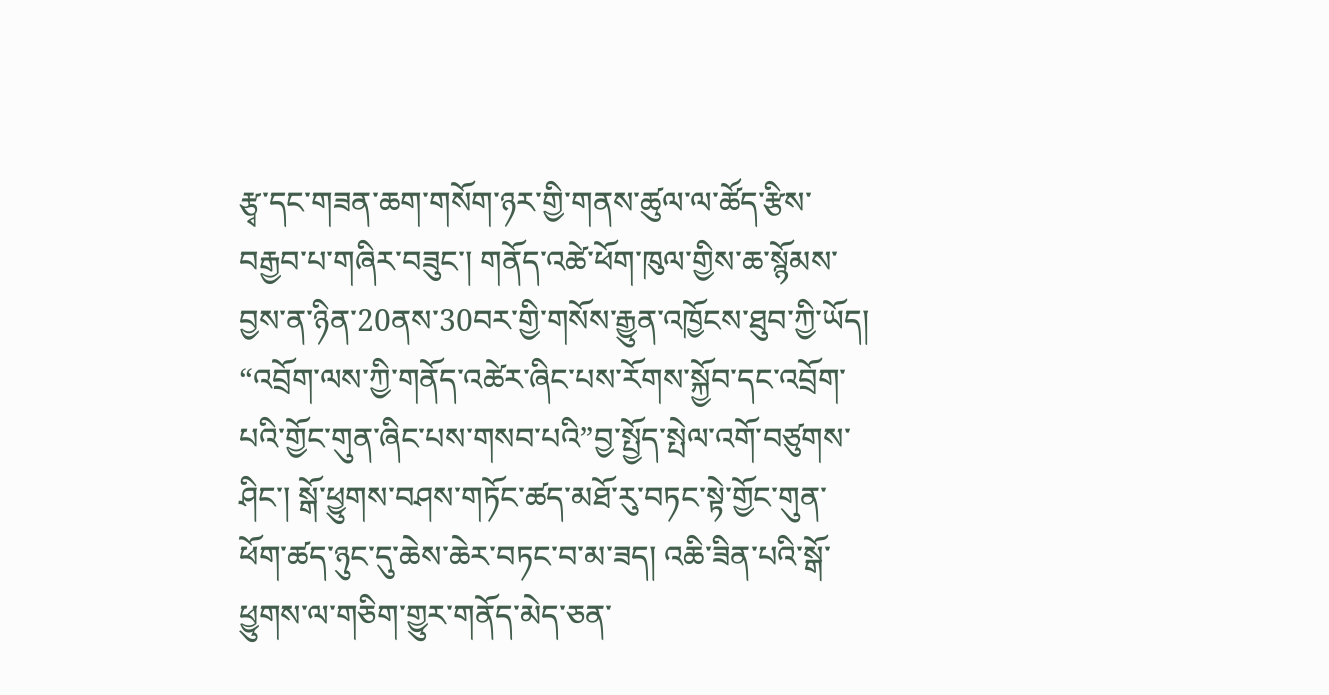རྩྭ་དང་གཟན་ཆག་གསོག་ཉར་གྱི་གནས་ཚུལ་ལ་ཚོད་རྩིས་བརྒྱབ་པ་གཞིར་བཟུང་། གནོད་འཚེ་ཕོག་ཁུལ་གྱིས་ཆ་སྙོམས་བྱས་ན་ཉིན་20ནས་30བར་གྱི་གསོས་རྒྱུན་འཁྱོངས་ཐུབ་ཀྱི་ཡོད། “འབྲོག་ལས་ཀྱི་གནོད་འཚེར་ཞིང་པས་རོགས་སྐྱོབ་དང་འབྲོག་པའི་གྱོང་གུན་ཞིང་པས་གསབ་པའི”བྱ་སྤྱོད་སྤེལ་འགོ་བཙུགས་ཤིང་། སྒོ་ཕྱུགས་བཤས་གཏོང་ཚད་མཐོ་རུ་བཏང་སྟེ་གྱོང་གུན་ཕོག་ཚད་ཉུང་དུ་ཆེས་ཆེར་བཏང་བ་མ་ཟད། འཆི་ཟིན་པའི་སྒོ་ཕྱུགས་ལ་གཅིག་གྱུར་གནོད་མེད་ཅན་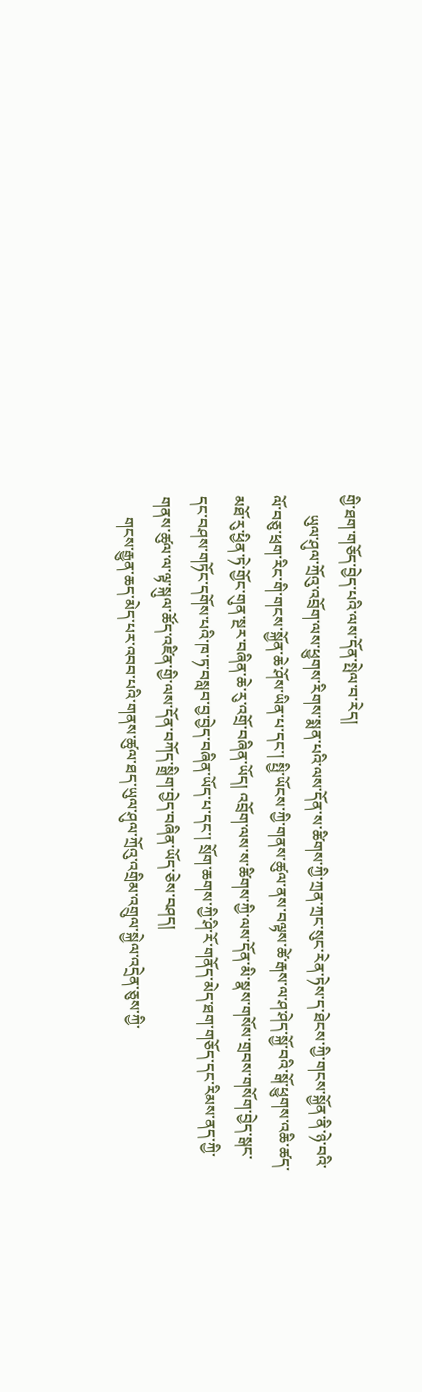གྱི་ཐག་གཅོད་བྱེད་པའི་ལས་དོན་སྤེལ་བ་རེད།
     ཡུལ་ཤུལ་ཀྲོའུ་འབྲོག་ལས་ཕྱུགས་རིགས་སྨན་པའི་ལས་དོན་ས་ཚིགས་ཀྱི་ཀྲན་ཀྲང་སུང་རེན་ཏེས་ད་ཐེངས་ཀྱི་གངས་སྐྱོན་ནི་ཉེ་བའི་ལོ་བཅུ་ཕྲག་རིང་གི་གངས་སྐྱོན་ཆེ་ཤོས་ཡིན་པ་དང་། སྤྱི་ཡོངས་ཀྱི་གནས་ཚུལ་ནས་བལྟས་ཚེ་རྒས་ལ་ཤ་ཤེད་སྐྱོ་བའི་སྒོ་ཕྱུགས་འཆི་ཚད་མཐོ་རུ་ཕྱིན་ཏེ་གྱོང་གུན་སྔར་བཞིན་ཆེ་རུ་འགྲོ་བཞིན་ཡོད། འབྲོག་ལས་ས་ཚིགས་ཀྱི་ལས་དོན་མི་སྣས་གསོས་གྲབས་གསོག་བྱེད་སྒང་དང་བཤས་གཏོང་དགོས་པའི་ཁ་ཏ་བསླབ་བྱ་བྱེད་བཞིན་ཡོད་པ་དང་། སྲོག་ཆགས་ཀྱི་ཤི་རོ་གནོད་མེད་ཐག་གཅོད་དང་རིམས་ནད་ཀྱི་གནས་ཚུལ་ལ་ལྟ་སྐུལ་ཚོད་འཛིན་གྱི་ལས་དོན་བཀོད་སྒྲིག་བྱེད་བཞིན་ཡོད་ཅེས་བཤད།
     གངས་རྒྱུན་ཆད་མེད་པར་འབབ་པའི་གནས་ཚུལ་ཐད་ཡུལ་ཤུལ་ཀྲོའུ་འགྲིམ་འགྲུལ་སྐྱེལ་འདྲེན་ཅུས་ཀྱི་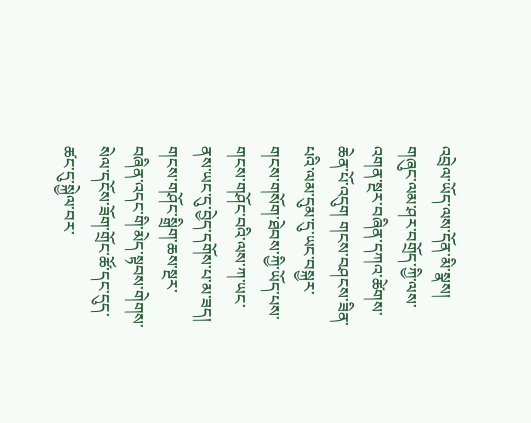འབྲེལ་ཡོད་ལས་དོན་མི་སྣས། གཞུང་ལམ་ཤར་བགྲོད་ཀྱི་ལས་འགན་སྔར་བཞིན་དཀའ་ཚེགས་ཆེན་པོ་འདུག གངས་བཤངས་ཟིན་པའི་ལམ་དུམ་དུ་ཡང་བསྐྱར་གངས་གསོག་ཐེབས་ཀྱི་ཡོད་པས་གངས་གཤོང་བའི་ལས་ཀ་ཡང་ནས་ཡང་དུ་བྱེད་དགོས་པ་མ་ཟད། གངས་གཤོང་སྒྲིག་ཆས་སྔར་བཞིན་འདང་གི་མེད་སྟབས་གེགས་སེལ་དངོས་ཟོག་གྲོང་ཚོ་དང་དུད་ཚང་དུ་སྐྱེལ་བར་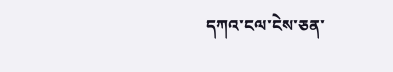དཀའ་ངལ་ངེས་ཅན་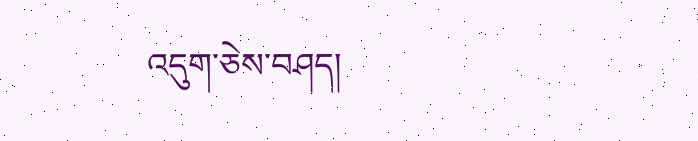འདུག་ཅེས་བཤད།